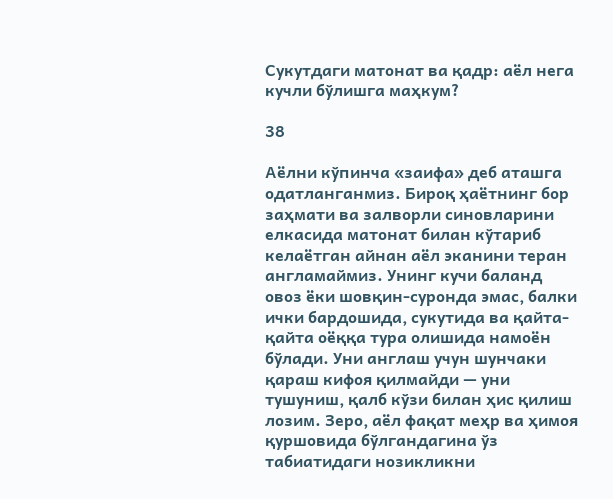Сукутдаги матонат ва қадр: аёл нега кучли бўлишга маҳкум?

38

Аёлни кўпинча «заифа» деб аташга одатланганмиз. Бироқ ҳаётнинг бор заҳмати ва залворли синовларини елкасида матонат билан кўтариб келаётган айнан аёл эканини теран англамаймиз. Унинг кучи баланд овоз ёки шовқин-суронда эмас, балки ички бардошида, сукутида ва қайта-қайта оёққа тура олишида намоён бўлади. Уни англаш учун шунчаки қараш кифоя қилмайди — уни тушуниш, қалб кўзи билан ҳис қилиш лозим. Зеро, аёл фақат меҳр ва ҳимоя қуршовида бўлгандагина ўз табиатидаги нозикликни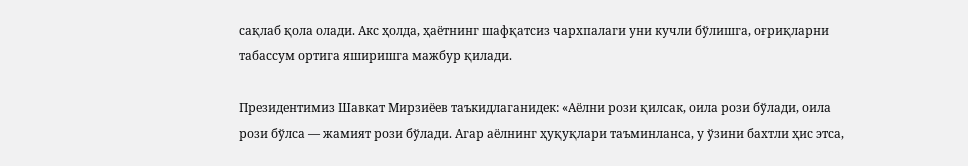сақлаб қола олади. Акс ҳолда, ҳаётнинг шафқатсиз чархпалаги уни кучли бўлишга, оғриқларни табассум ортига яширишга мажбур қилади.

Президентимиз Шавкат Мирзиёев таъкидлаганидек: «Аёлни рози қилсак, оила рози бўлади, оила рози бўлса — жамият рози бўлади. Агар аёлнинг ҳуқуқлари таъминланса, у ўзини бахтли ҳис этса,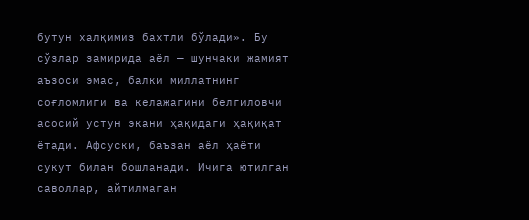бутун халқимиз бахтли бўлади». Бу сўзлар замирида аёл — шунчаки жамият аъзоси эмас, балки миллатнинг соғломлиги ва келажагини белгиловчи асосий устун экани ҳақидаги ҳақиқат ётади. Афсуски, баъзан аёл ҳаёти сукут билан бошланади. Ичига ютилган саволлар, айтилмаган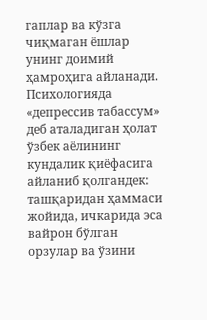гаплар ва кўзга чиқмаган ёшлар унинг доимий ҳамроҳига айланади. Психологияда «депрессив табассум» деб аталадиган ҳолат ўзбек аёлининг кундалик қиёфасига айланиб қолгандек: ташқаридан ҳаммаси жойида, ичкарида эса вайрон бўлган орзулар ва ўзини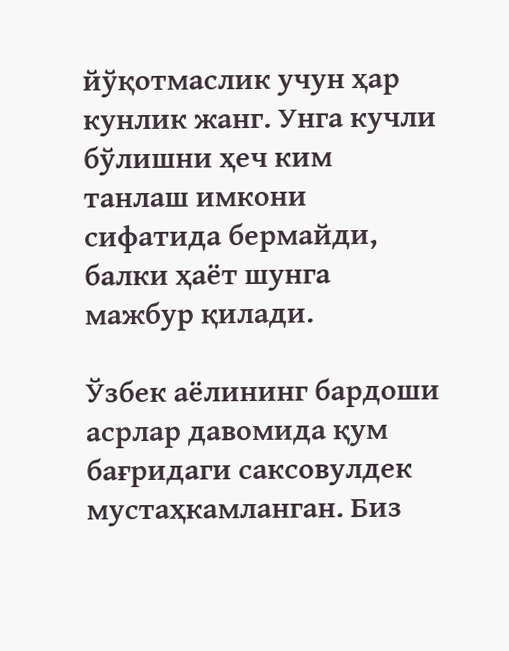йўқотмаслик учун ҳар кунлик жанг. Унга кучли бўлишни ҳеч ким танлаш имкони сифатида бермайди, балки ҳаёт шунга мажбур қилади.

Ўзбек аёлининг бардоши асрлар давомида қум бағридаги саксовулдек мустаҳкамланган. Биз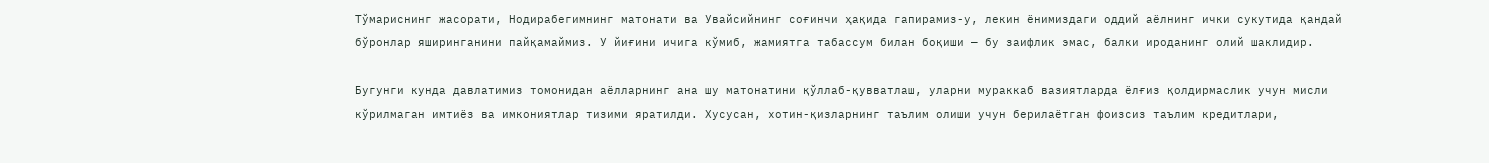Тўмариснинг жасорати, Нодирабегимнинг матонати ва Увайсийнинг соғинчи ҳақида гапирамиз-у, лекин ёнимиздаги оддий аёлнинг ички сукутида қандай бўронлар яширинганини пайқамаймиз. У йиғини ичига кўмиб, жамиятга табассум билан боқиши — бу заифлик эмас, балки ироданинг олий шаклидир.

Бугунги кунда давлатимиз томонидан аёлларнинг ана шу матонатини қўллаб-қувватлаш, уларни мураккаб вазиятларда ёлғиз қолдирмаслик учун мисли кўрилмаган имтиёз ва имкониятлар тизими яратилди. Хусусан, хотин-қизларнинг таълим олиши учун берилаётган фоизсиз таълим кредитлари,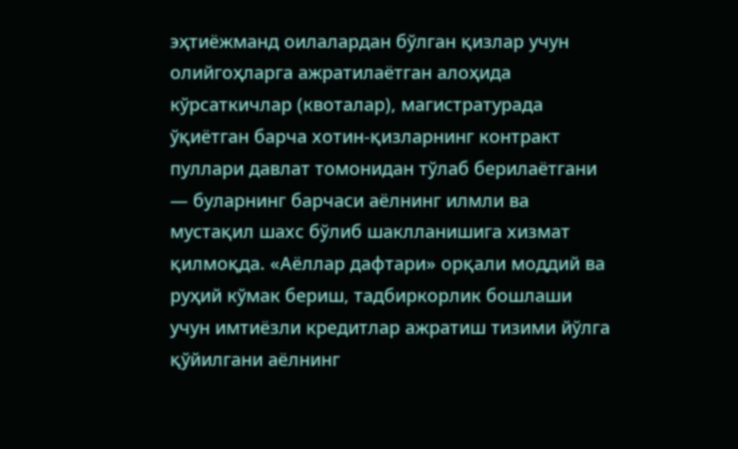эҳтиёжманд оилалардан бўлган қизлар учун олийгоҳларга ажратилаётган алоҳида кўрсаткичлар (квоталар), магистратурада ўқиётган барча хотин-қизларнинг контракт пуллари давлат томонидан тўлаб берилаётгани — буларнинг барчаси аёлнинг илмли ва мустақил шахс бўлиб шаклланишига хизмат қилмоқда. «Аёллар дафтари» орқали моддий ва руҳий кўмак бериш, тадбиркорлик бошлаши учун имтиёзли кредитлар ажратиш тизими йўлга қўйилгани аёлнинг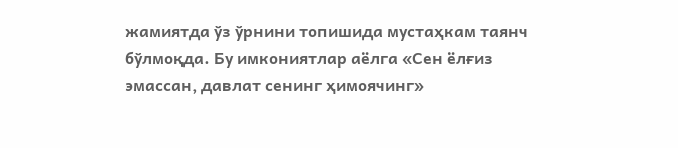жамиятда ўз ўрнини топишида мустаҳкам таянч бўлмоқда. Бу имкониятлар аёлга «Сен ёлғиз эмассан, давлат сенинг ҳимоячинг»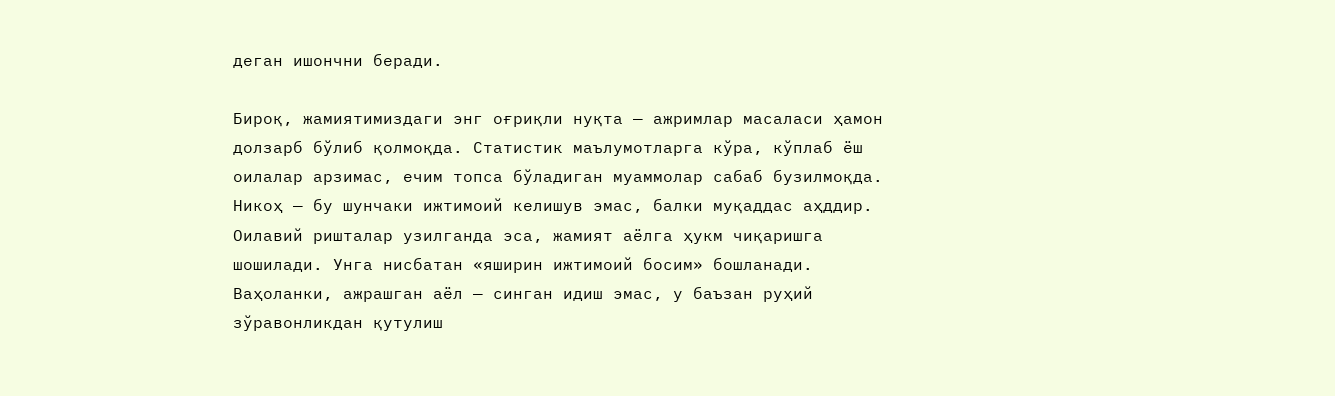деган ишончни беради.

Бироқ, жамиятимиздаги энг оғриқли нуқта — ажримлар масаласи ҳамон долзарб бўлиб қолмоқда. Статистик маълумотларга кўра, кўплаб ёш оилалар арзимас, ечим топса бўладиган муаммолар сабаб бузилмоқда. Никоҳ — бу шунчаки ижтимоий келишув эмас, балки муқаддас аҳддир. Оилавий ришталар узилганда эса, жамият аёлга ҳукм чиқаришга шошилади. Унга нисбатан «яширин ижтимоий босим» бошланади. Ваҳоланки, ажрашган аёл — синган идиш эмас, у баъзан руҳий зўравонликдан қутулиш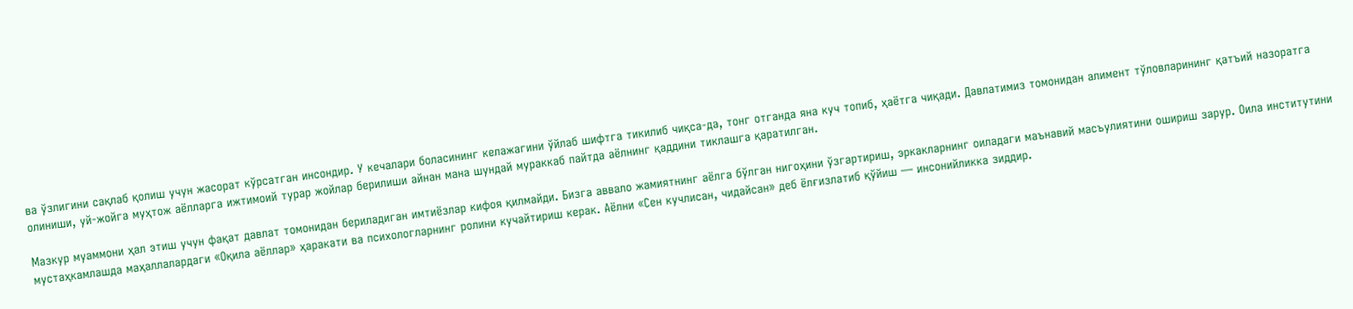ва ўзлигини сақлаб қолиш учун жасорат кўрсатган инсондир. У кечалари боласининг келажагини ўйлаб шифтга тикилиб чиқса-да, тонг отганда яна куч топиб, ҳаётга чиқади. Давлатимиз томонидан алимент тўловларининг қатъий назоратга олиниши, уй-жойга муҳтож аёлларга ижтимоий турар жойлар берилиши айнан мана шундай мураккаб пайтда аёлнинг қаддини тиклашга қаратилган.

Мазкур муаммони ҳал этиш учун фақат давлат томонидан бериладиган имтиёзлар кифоя қилмайди. Бизга аввало жамиятнинг аёлга бўлган нигоҳини ўзгартириш, эркакларнинг оиладаги маънавий масъулиятини ошириш зарур. Оила институтини мустаҳкамлашда маҳаллалардаги «Оқила аёллар» ҳаракати ва психологларнинг ролини кучайтириш керак. Аёлни «Сен кучлисан, чидайсан» деб ёлғизлатиб қўйиш — инсонийликка зиддир.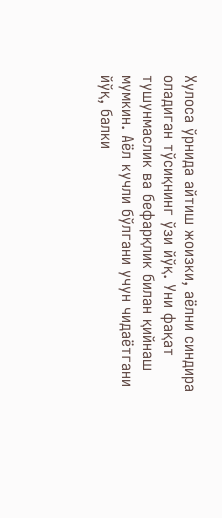Хулоса ўрнида айтиш жоизки, аёлни синдира оладиган тўсиқнинг ўзи йўқ. Уни фақат тушунмаслик ва бефарқлик билан қийнаш мумкин. Аёл кучли бўлгани учун чидаётгани йўқ, балки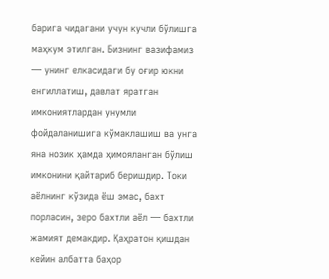барига чидагани учун кучли бўлишга маҳкум этилган. Бизнинг вазифамиз — унинг елкасидаги бу оғир юкни енгиллатиш, давлат яратган имкониятлардан унумли фойдаланишига кўмаклашиш ва унга яна нозик ҳамда ҳимояланган бўлиш имконини қайтариб беришдир. Токи аёлнинг кўзида ёш эмас, бахт порласин, зеро бахтли аёл — бахтли жамият демакдир. Қаҳратон қишдан кейин албатта баҳор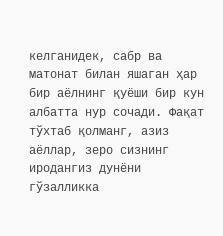келганидек, сабр ва матонат билан яшаган ҳар бир аёлнинг қуёши бир кун албатта нур сочади. Фақат тўхтаб қолманг, азиз аёллар, зеро сизнинг иродангиз дунёни гўзалликка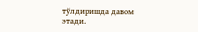тўлдиришда давом этади.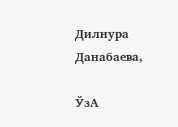Дилнура Данабаева,

ЎзА